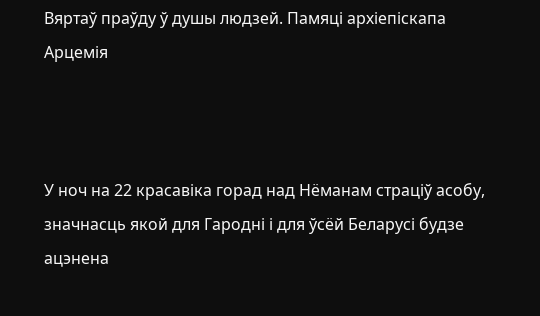Вяртаў праўду ў душы людзей. Памяці архіепіскапа Арцемія



У ноч на 22 красавіка горад над Нёманам страціў асобу, значнасць якой для Гародні і для ўсёй Беларусі будзе ацэнена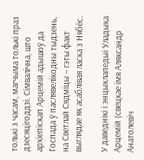толькі з часам, магчыма толькі праз дзесяцігоддзі. Сімвалічна, што архіепіскап Арцемій адышоў да Госпада ў паслявелікодны тыдзень, на Светлай Сядміцы – гэты факт выглядае як асаблівая ласка з Нябёс.

У даведнікі і энцыклапедыі Уладыка Арцемій (свецкае імя Аляксандр Анатолевіч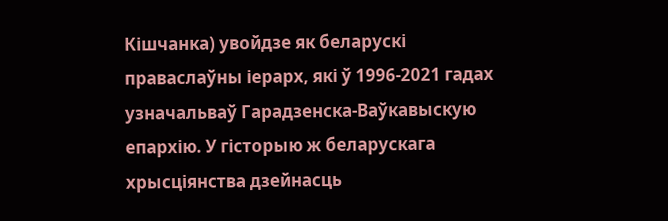Кішчанка) увойдзе як беларускі праваслаўны іерарх, які ў 1996-2021 гадах узначальваў Гарадзенска-Ваўкавыскую епархію. У гісторыю ж беларускага хрысціянства дзейнасць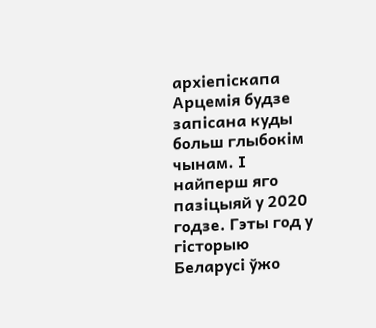архіепіскапа Арцемія будзе запісана куды больш глыбокім чынам. І найперш яго пазіцыяй у 2020 годзе. Гэты год у гісторыю Беларусі ўжо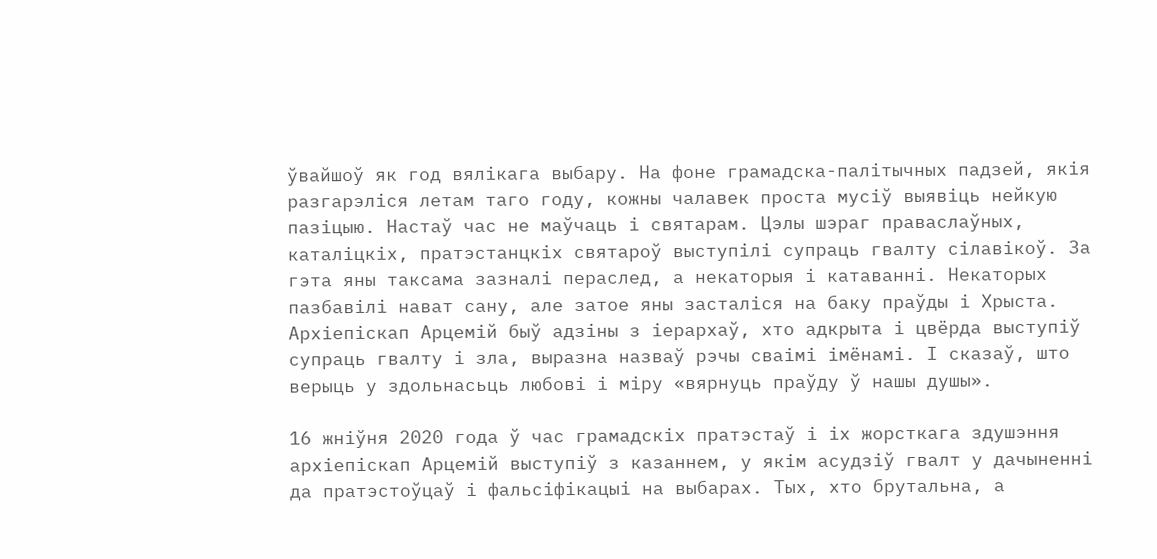ўвайшоў як год вялікага выбару. На фоне грамадска-палітычных падзей, якія разгарэліся летам таго году, кожны чалавек проста мусіў выявіць нейкую пазіцыю. Настаў час не маўчаць і святарам. Цэлы шэраг праваслаўных, каталіцкіх, пратэстанцкіх святароў выступілі супраць гвалту сілавікоў. За гэта яны таксама зазналі пераслед, а некаторыя і катаванні. Некаторых пазбавілі нават сану, але затое яны засталіся на баку праўды і Хрыста. Архіепіскап Арцемій быў адзіны з іерархаў, хто адкрыта і цвёрда выступіў супраць гвалту і зла, выразна назваў рэчы сваімі імёнамі. І сказаў, што верыць у здольнасьць любові і міру «вярнуць праўду ў нашы душы».

16 жніўня 2020 года ў час грамадскіх пратэстаў і іх жорсткага здушэння архіепіскап Арцемій выступіў з казаннем, у якім асудзіў гвалт у дачыненні да пратэстоўцаў і фальсіфікацыі на выбарах. Тых, хто брутальна, а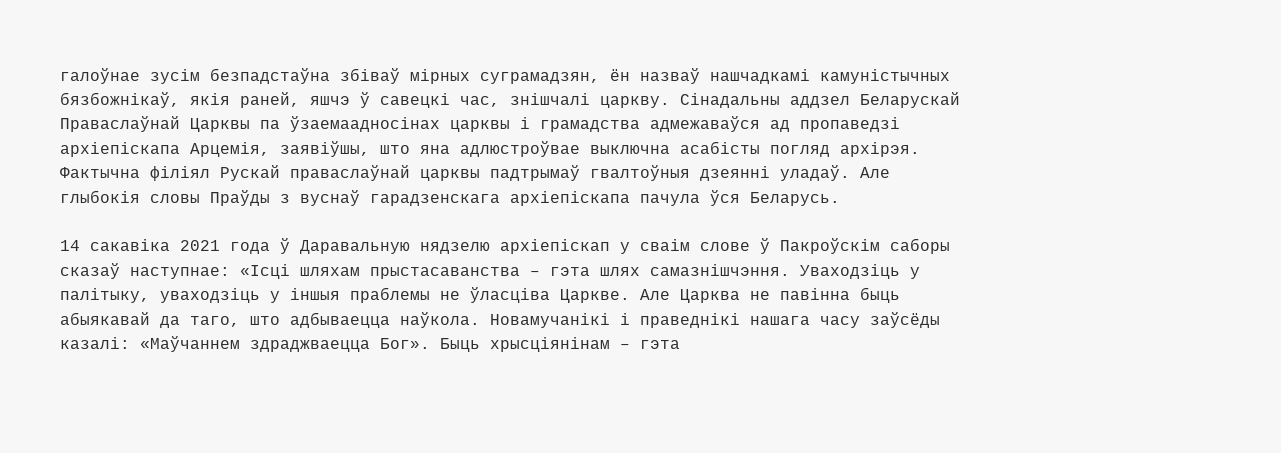галоўнае зусім безпадстаўна збіваў мірных суграмадзян, ён назваў нашчадкамі камуністычных бязбожнікаў, якія раней, яшчэ ў савецкі час, знішчалі царкву. Сінадальны аддзел Беларускай Праваслаўнай Царквы па ўзаемаадносінах царквы і грамадства адмежаваўся ад пропаведзі архіепіскапа Арцемія, заявіўшы, што яна адлюстроўвае выключна асабісты погляд архірэя. Фактычна філіял Рускай праваслаўнай царквы падтрымаў гвалтоўныя дзеянні уладаў. Але глыбокія словы Праўды з вуснаў гарадзенскага архіепіскапа пачула ўся Беларусь.

14 сакавіка 2021 года ў Даравальную нядзелю архіепіскап у сваім слове ў Пакроўскім саборы сказаў наступнае: «Ісці шляхам прыстасаванства – гэта шлях самазнішчэння. Уваходзіць у палітыку, уваходзіць у іншыя праблемы не ўласціва Царкве. Але Царква не павінна быць абыякавай да таго, што адбываецца наўкола. Новамучанікі і праведнікі нашага часу заўсёды казалі: «Маўчаннем здраджваецца Бог». Быць хрысціянінам – гэта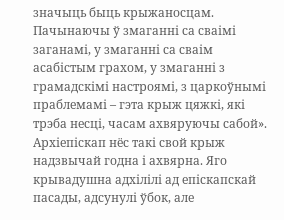значыць быць крыжаносцам. Пачынаючы ў змаганні са сваімі заганамі, у змаганні са сваім асабістым грахом, у змаганні з грамадскімі настроямі, з царкоўнымі праблемамі – гэта крыж цяжкі, які трэба несці, часам ахвяруючы сабой». Архіепіскап нёс такі свой крыж надзвычай годна і ахвярна. Яго крывадушна адхілілі ад епіскапскай пасады, адсунулі ўбок, але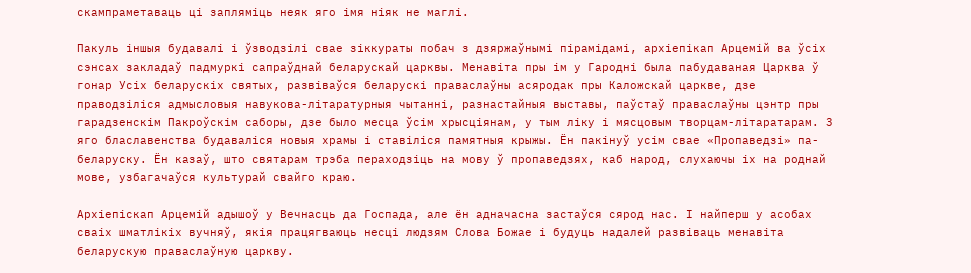скампраметаваць ці запляміць неяк яго імя ніяк не маглі.

Пакуль іншыя будавалі і ўзводзілі свае зіккураты побач з дзяржаўнымі пірамідамі, архіепікап Арцемій ва ўсіх сэнсах закладаў падмуркі сапраўднай беларускай царквы. Менавіта пры ім у Гародні была пабудаваная Царква ў гонар Усіх беларускіх святых, развіваўся беларускі праваслаўны асяродак пры Каложскай царкве, дзе праводзіліся адмысловыя навукова-літаратурныя чытанні, разнастайныя выставы, паўстаў праваслаўны цэнтр пры гарадзенскім Пакроўскім саборы, дзе было месца ўсім хрысціянам, у тым ліку і мясцовым творцам-літаратарам. З яго блаславенства будаваліся новыя храмы і ставіліся памятныя крыжы. Ён пакінуў усім свае «Пропаведзі» па-беларуску. Ён казаў, што святарам трэба пераходзіць на мову ў пропаведзях, каб народ, слухаючы іх на роднай мове, узбагачаўся культурай свайго краю.

Архіепіскап Арцемій адышоў у Вечнасць да Госпада, але ён адначасна застаўся сярод нас. І найперш у асобах сваіх шматлікіх вучняў, якія працягваюць несці людзям Слова Божае і будуць надалей развіваць менавіта беларускую праваслаўную царкву.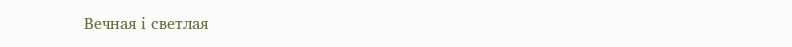Вечная і светлая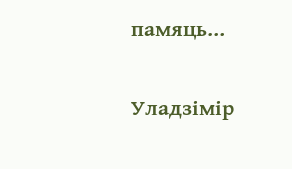памяць…

Уладзімір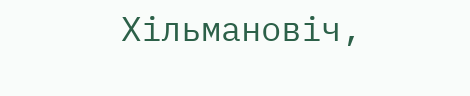Хільмановіч,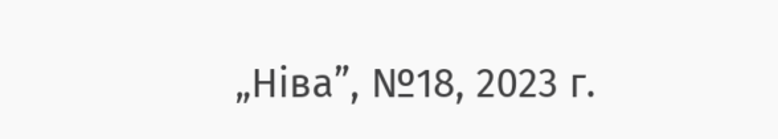„Ніва”, №18, 2023 г.